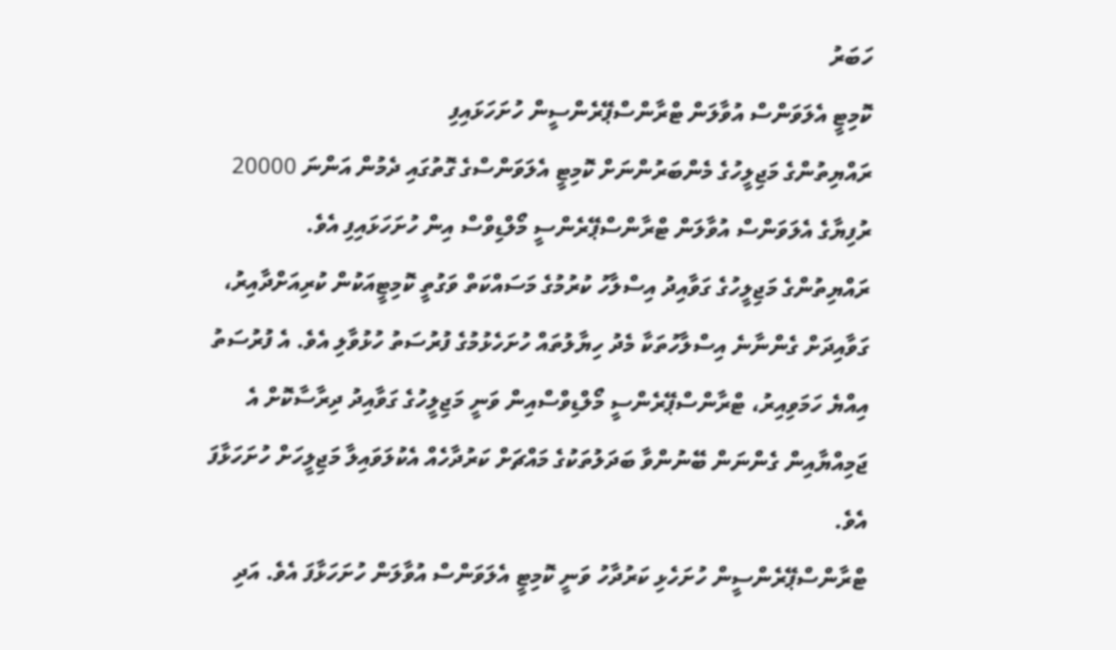ހަބަރު
ކޮމިޓީ އެލަވަންސް އުވާލަން ޓްރާންސްޕޭރެންސީން ހުށަހަޅައިފި
ރައްޔިތުންގެ މަޖިލީހުގެ މެންބަރުންނަށް ކޮމިޓީ އެލަވަންސްގެ ގޮތުގައި ދެމުން އަންނަ 20000 ރުފިޔާގެ އެލަވަންސް އުވާލަން ޓްރާންސްޕޭރެންސީ މޯލްޑިވްސް އިން ހުށަހަޅައިފި އެވެ.
ރައްޔިތުންގެ މަޖިލީހުގެ ގަވާއިދު އިސްލާހު ކުރުމުގެ މަސައްކަތް ވަގުތީ ކޮމިޓީއަކުން ކުރިއަށްދާއިރު، ގަވާއިދަށް ގެންނާނެ އިސްލާހުތަކާ މެދު ހިޔާލުތައް ހުށަހެޅުމުގެ ފުރުސަތު ހުޅުވާލި އެވެ. އެ ފުރުސަތު އިއްޔެ ހަމަވިއިރު، ޓްރާންސްޕޭރެންސީ މޯލްޑިވްސްއިން ވަނީ މަޖިލީހުގެ ގަވާއިދު ދިރާސާކޮށް އެ ޖަމިއްޔާއިން ގެންނަން ބޭނުންވާ ބަދަލުތަކުގެ މައްޗަށް ކަރުދާހެއް އެކުލަވައިލާ މަޖިލީހަށް ހުށަހަޅާފަ އެވެ.
ޓްރާންސްޕޭރެންސީން ހުށަހެޅި ކަރުދާހު ވަނީ ކޮމިޓީ އެލަވަންސް އުވާލަން ހުށަހަޅާފަ އެވެ. އަދި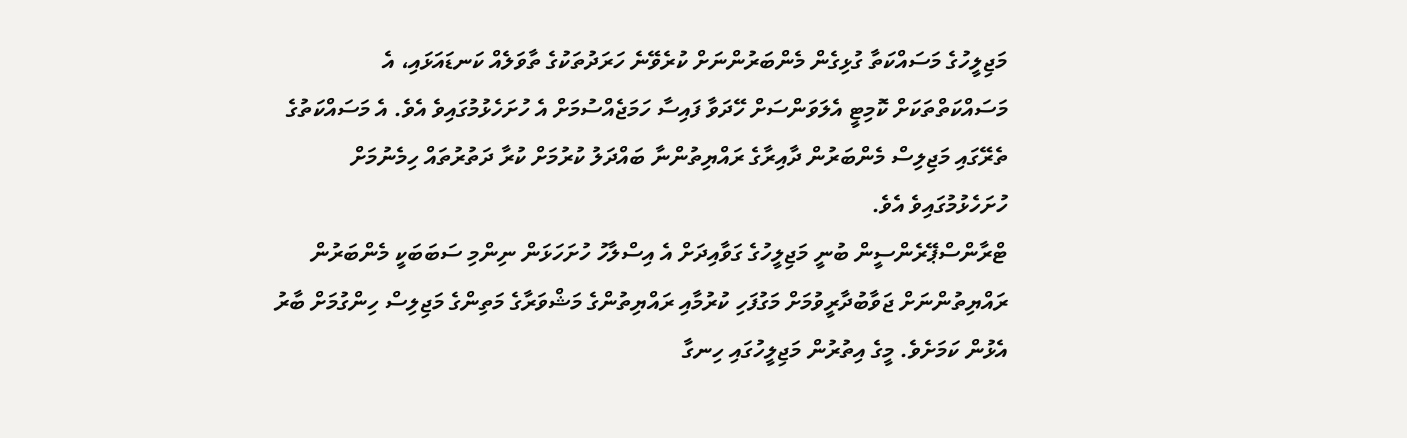މަޖިލީހުގެ މަސައްކަތާ ގުޅިގެން މެންބަރުންނަށް ކުރެވޭނެ ހަރަދުތަކުގެ ތާވަލެއް ކަނޑައަޅައި، އެ މަސައްކަތްތަކަށް ކޮމިޓީ އެލަވަންސަށް ހޭދަވާ ފައިސާ ހަމަޖެއްސުމަށް އެ ހުށަހެޅުމުގައިވެ އެވެ. އެ މަސައްކަތުގެ ތެރޭގައި މަޖިލިސް މެންބަރުން ދާއިރާގެ ރައްޔިތުންނާ ބައްދަލު ކުރުމަށް ކުރާ ދަތުރުތައް ހިމެނުމަށް ހުށަހެޅުމުގައިވެ އެވެ.
ޓްރާންސްޕޭރެންސީން ބުނީ މަޖިލީހުގެ ގަވާއިދަށް އެ އިސްލާހު ހުށަހަޅަން ނިންމި ސަބަބަކީ މެންބަރުން ރައްޔިތުންނަށް ޖަވާބުދާރީވުމަށް މަގުފަހި ކުރުމާއި ރައްޔިތުންގެ މަޝްވަރާގެ މަތިންގެ މަޖިލިސް ހިންގުމަށް ބާރު އެޅުން ކަމަށެވެ. މީގެ އިތުރުން މަޖިލީހުގައި ހިނގާ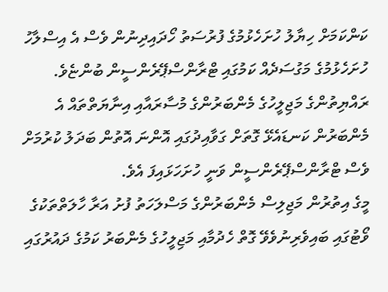ކަންކަމަށް ހިޔާލު ހުށަހެޅުމުގެ ފުރުސަތު ހޯދައިދިނުން ވެސް އެ އިސްލާހު ހުށަހެޅުމުގެ މަގުސަދެއް ކަމުގައި ޓްރާންސްޕޭރެންސީން ބުންޏެވެ.
ރައްޔިތުންގެ މަޖިލީހުގެ މެންބަރުންގެ މުސާރައާއި އިނާޔަތްތައް އެ މެންބަރުން ކަނޑައެޅޭ ގޮތަށް ގަވާއިދުގައި އޮންނަ އޮތުން ބަދަލު ކުރުމަށް ވެސް ޓްރާންސްޕޭރެންސީން ވަނީ ހުށަހަޅައިފަ އެވެ.
މީގެ އިތުރުން މަޖިލިސް މެންބަރުންގެ މަސްލަހަތު ފުށު އަރާ ހާލަތްތަކުގެ ވޯޓުގައި ބައިވެރިނުވެވޭ ގޮތް ހެދުމާއި މަޖިލީހުގެ މެންބަރު ކަމުގެ ދައުރުގައި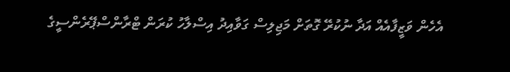އެހެން ވަޒީފާއެއް އަދާ ނުކުރޭ ގޮތަށް މަޖިލިސް ގަވާއިދު އިސްލާހު ކުރަން ޓްރާންސްޕޭރެންސީގެ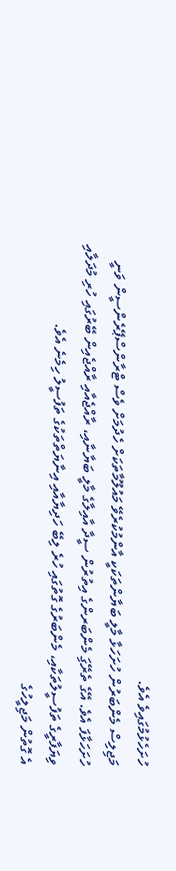ހުށަހެޅުމުގައިވެ އެވެ.
މަޖިލިސް މެންބަރުން ހުށަހަޅާ މާލީ ބަޔާންތަކަކީ އާންމުކުރެވޭ މައުލޫމާތަކަށް ހެދުމަށް ވެސް ޓްރާންސްޕޭރެންސީން ވަނީ ހުށަހަޅާފަ އެވެ. އޭގެ ތެރޭގަި މެންބަރންގެ އިތުރުން ސީދާ އާއިލާގެ މާލީ ބަޔާނާއި، ރާއްޖެއާއި ރާއްޖެއިން ބޭރުގައި ހުރި މުދަލާއި ވިޔަފާރީގެ ތަފުސީލުތަކާއި، މެންބަރުގެ ގޮތުގައި ހުރެ ލިބޭ ހަދިޔާއާއި އިނާޔަތްތަކުގެ ތަފުސީލު ހިމެނެ އެވެ.
އެ ގޮތުން މަޖިލީހުގެ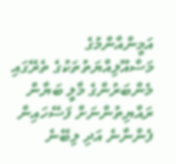އަމީންއާންމުގެ މަސްއޫލިއްޔަތުތަކުގެ ތެރޭގައި މެންބަރުންގެ މާލީ ބަޔާން ރައްޔިތުންނަށް ފަސޭހައިން ފެންނާނެ އަދި ލިބޭނެ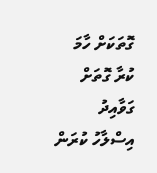ގޮތަކަށް ހާމަ ކުރާ ގޮތަށް ގަވާއިދު އިސްލާހު ކުރަން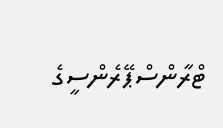ޓްރާންސްޕޭރެންސީގެ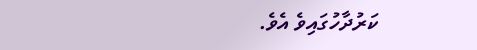ކަރުދާހުގައިވެ އެވެ.